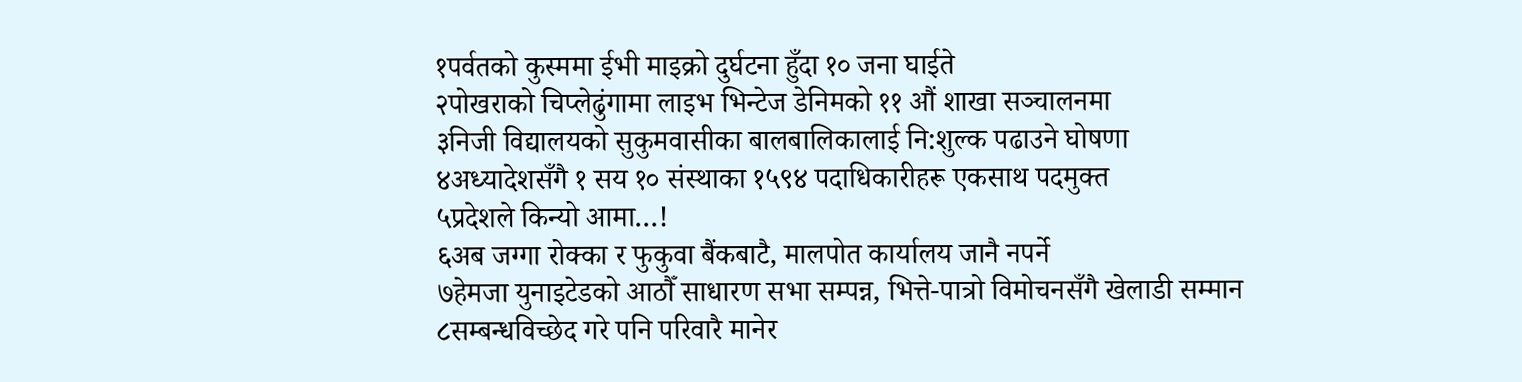१पर्वतको कुस्ममा ईभी माइक्रो दुर्घटना हुँदा १० जना घाईते
२पोखराको चिप्लेढुंगामा लाइभ भिन्टेज डेनिमको ११ औं शाखा सञ्चालनमा
३निजी विद्यालयको सुकुमवासीका बालबालिकालाई नि:शुल्क पढाउने घोषणा
४अध्यादेशसँगै १ सय १० संस्थाका १५९४ पदाधिकारीहरू एकसाथ पदमुक्त
५प्रदेशले किन्यो आमा…!
६अब जग्गा रोक्का र फुकुवा बैंकबाटै, मालपोत कार्यालय जानै नपर्ने
७हेमजा युनाइटेडको आठौँ साधारण सभा सम्पन्न, भित्ते-पात्रो विमोचनसँगै खेलाडी सम्मान
८सम्बन्धविच्छेद गरे पनि परिवारै मानेर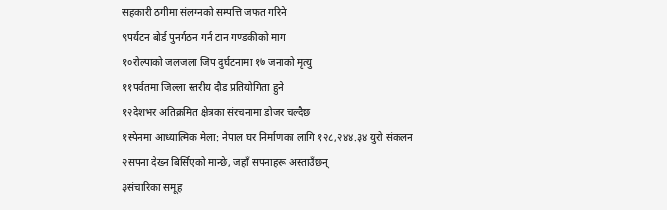सहकारी ठगीमा संलग्नको सम्पत्ति जफत गरिने
९पर्यटन बोर्ड पुनर्गठन गर्न टान गण्डकीको माग
१०रोल्पाको जलजला जिप दुर्घटनामा १७ जनाको मृत्यु
११पर्वतमा जिल्ला स्तरीय दौड प्रतियोगिता हुने
१२देशभर अतिक्रमित क्षेत्रका संरचनामा डोजर चल्दैछ
१स्पेनमा आध्यात्मिक मेला: नेपाल घर निर्माणका लागि १२८,२४४.३४ युरो संकलन
२सपना देख्न बिर्सिएको मान्छे, जहाँ सपनाहरू अस्ताउँछन्
३संचारिका समूह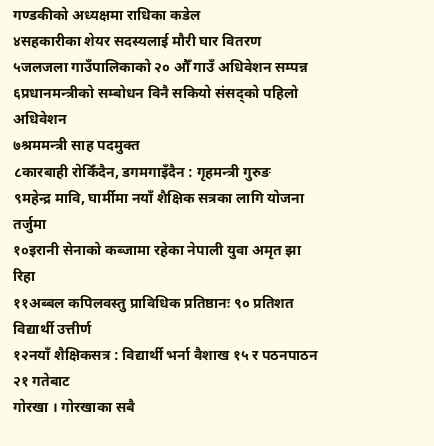गण्डकीको अध्यक्षमा राधिका कडेल
४सहकारीका शेयर सदस्यलाई मौरी घार वितरण
५जलजला गाउँपालिकाको २० औँ गाउँ अधिवेशन सम्पन्न
६प्रधानमन्त्रीको सम्बोधन विनै सकियो संसद्को पहिलो अधिवेशन
७श्रममन्त्री साह पदमुक्त
८कारबाही रोकिँदैन, डगमगाइँदैन : गृहमन्त्री गुरुङ
९महेन्द्र मावि, घार्मीमा नयाँ शैक्षिक सत्रका लागि योजना तर्जुमा
१०इरानी सेनाको कब्जामा रहेका नेपाली युवा अमृत झा रिहा
११अब्बल कपिलवस्तु प्राविधिक प्रतिष्ठानः ९० प्रतिशत विद्यार्थी उत्तीर्ण
१२नयाँ शैक्षिकसत्र : विद्यार्थी भर्ना वैशाख १५ र पठनपाठन २१ गतेबाट
गोरखा । गोरखाका सबै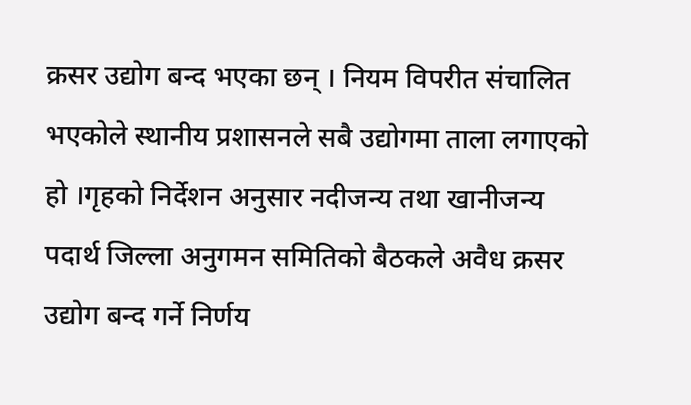क्रसर उद्योग बन्द भएका छन् । नियम विपरीत संचालित भएकोले स्थानीय प्रशासनले सबै उद्योगमा ताला लगाएको हो ।गृहको निर्देशन अनुसार नदीजन्य तथा खानीजन्य पदार्थ जिल्ला अनुगमन समितिको बैठकले अवैध क्रसर उद्योग बन्द गर्ने निर्णय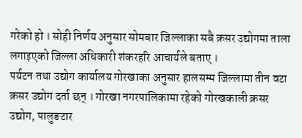गरेको हो । सोही निर्णय अनुसार सोमबार जिल्लाका सबै क्रसर उद्योगमा ताला लगाइएको जिल्ला अधिकारी शंकरहरि आचार्यले बताए ।
पर्यटन तथा उद्योग कार्यालय गोरखाका अनुसार हालसम्म जिल्लामा तीन वटा क्रसर उद्योग दर्ता छन् । गोरखा नगरपालिकामा रहेको गोरखकाली क्रसर उद्योग, पालुङटार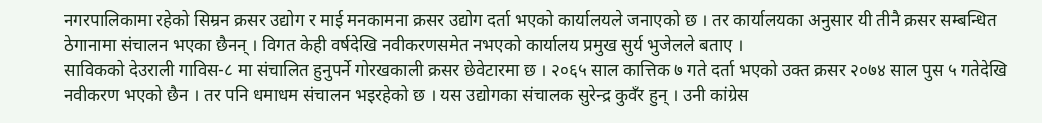नगरपालिकामा रहेको सिम्रन क्रसर उद्योग र माई मनकामना क्रसर उद्योग दर्ता भएको कार्यालयले जनाएको छ । तर कार्यालयका अनुसार यी तीनै क्रसर सम्बन्धित ठेगानामा संचालन भएका छैनन् । विगत केही वर्षदेखि नवीकरणसमेत नभएको कार्यालय प्रमुख सुर्य भुजेलले बताए ।
साविकको देउराली गाविस-८ मा संचालित हुनुपर्ने गोरखकाली क्रसर छेवेटारमा छ । २०६५ साल कात्तिक ७ गते दर्ता भएको उक्त क्रसर २०७४ साल पुस ५ गतेदेखि नवीकरण भएको छैन । तर पनि धमाधम संचालन भइरहेको छ । यस उद्योगका संचालक सुरेन्द्र कुवँर हुन् । उनी कांग्रेस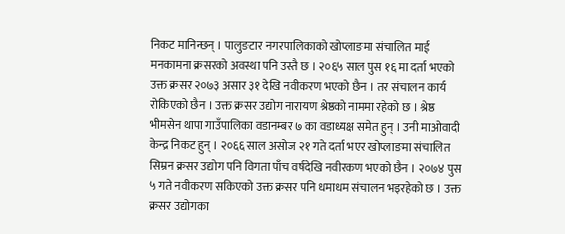निकट मानिन्छन् । पालुङटार नगरपालिकाको खोप्लाङमा संचालित माई मनकामना क्रसरको अवस्था पनि उस्तै छ । २०६५ साल पुस १६ मा दर्ता भएको उक्त क्रसर २०७३ असार ३१ देखि नवीकरण भएको छैन । तर संचालन कार्य रोकिएको छैन । उक्त क्रसर उद्योग नारायण श्रेष्ठको नाममा रहेको छ । श्रेष्ठ भीमसेन थापा गाउँपालिका वडानम्बर ७ का वडाध्यक्ष समेत हुन् । उनी माओवादी केन्द्र निकट हुन् । २०६६ साल असोज २१ गते दर्ता भएर खोप्लाङमा संचालित सिम्रन क्रसर उद्योग पनि विगता पाँच वर्षदेखि नवीरकण भएको छैन । २०७४ पुस ५ गते नवीकरण सकिएको उक्त क्रसर पनि धमाधम संचालन भइरहेको छ । उक्त क्रसर उद्योगका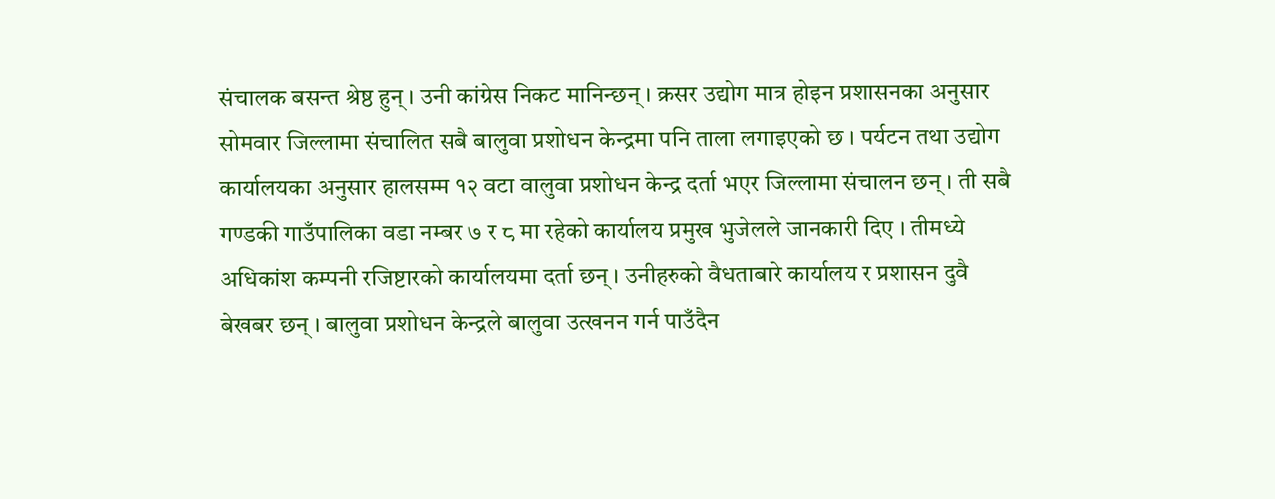संचालक बसन्त श्रेष्ठ हुन् । उनी कांग्रेस निकट मानिन्छन् । क्रसर उद्योग मात्र होइन प्रशासनका अनुसार सोमवार जिल्लामा संचालित सबै बालुवा प्रशोधन केन्द्रमा पनि ताला लगाइएको छ । पर्यटन तथा उद्योग कार्यालयका अनुसार हालसम्म १२ वटा वालुवा प्रशोधन केन्द्र दर्ता भएर जिल्लामा संचालन छन् । ती सबै गण्डकी गाउँपालिका वडा नम्बर ७ र ८ मा रहेको कार्यालय प्रमुख भुजेलले जानकारी दिए । तीमध्ये अधिकांश कम्पनी रजिष्टारको कार्यालयमा दर्ता छन् । उनीहरुको वैधताबारे कार्यालय र प्रशासन दुवै बेखबर छन् । बालुवा प्रशोधन केन्द्रले बालुवा उत्खनन गर्न पाउँदैन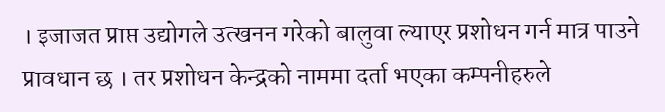। इजाजत प्राप्त उद्योगले उत्खनन गरेको बालुवा ल्याएर प्रशोधन गर्न मात्र पाउने प्रावधान छ । तर प्रशोधन केन्द्रको नाममा दर्ता भएका कम्पनीहरुले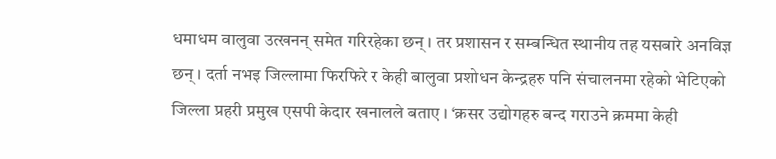धमाधम वालुवा उत्खनन् समेत गरिरहेका छन् । तर प्रशासन र सम्बन्धित स्थानीय तह यसबारे अनविज्ञ छन् । दर्ता नभइ जिल्लामा फिरफिरे र केही बालुवा प्रशोधन केन्द्रहरु पनि संचालनमा रहेको भेटिएको जिल्ला प्रहरी प्रमुख एसपी केदार खनालले बताए । ‘क्रसर उद्योगहरु बन्द गराउने क्रममा केही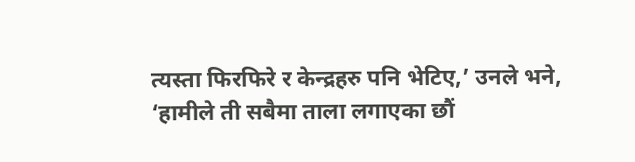त्यस्ता फिरफिरे र केन्द्रहरु पनि भेटिए,’ उनले भने, ‘हामीले ती सबैमा ताला लगाएका छौं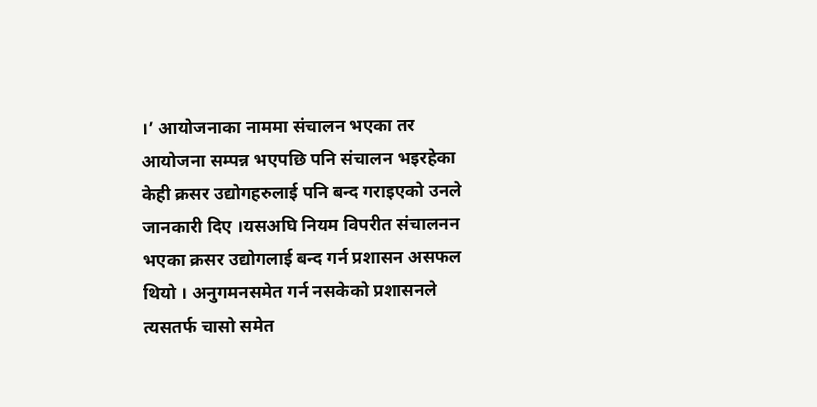।’ आयोजनाका नाममा संचालन भएका तर आयोजना सम्पन्न भएपछि पनि संचालन भइरहेका केही क्रसर उद्योगहरुलाई पनि बन्द गराइएको उनले जानकारी दिए ।यसअघि नियम विपरीत संचालनन भएका क्रसर उद्योगलाई बन्द गर्न प्रशासन असफल थियो । अनुगमनसमेत गर्न नसकेको प्रशासनले त्यसतर्फ चासो समेत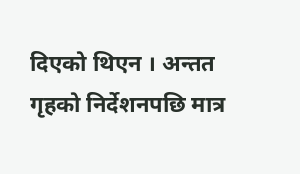दिएको थिएन । अन्तत गृहको निर्देशनपछि मात्र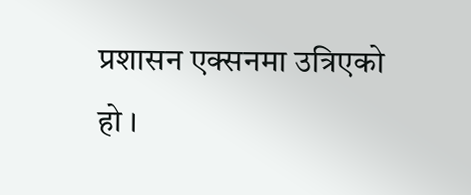प्रशासन एक्सनमा उत्रिएको हो ।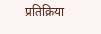प्रतिक्रिया